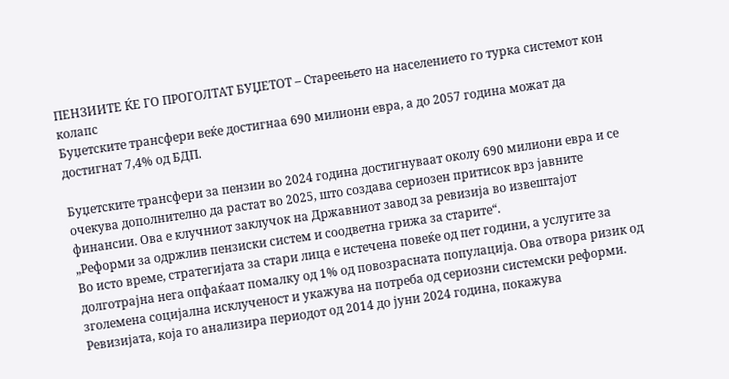ПЕНЗИИТЕ ЌЕ ГО ПРОГОЛТАТ БУЏЕТОТ – Стареењето на населението го турка системот кон колапс
Буџетските трансфери веќе достигнаа 690 милиони евра, а до 2057 година можат да достигнат 7,4% од БДП.

Буџетските трансфери за пензии во 2024 година достигнуваат околу 690 милиони евра и се очекува дополнително да растат во 2025, што создава сериозен притисок врз јавните финансии. Ова е клучниот заклучок на Државниот завод за ревизија во извештајот „Реформи за одржлив пензиски систем и соодветна грижа за старите“.
Во исто време, стратегијата за стари лица е истечена повеќе од пет години, а услугите за долготрајна нега опфаќаат помалку од 1% од повозрасната популација. Ова отвора ризик од зголемена социјална исклученост и укажува на потреба од сериозни системски реформи.
Ревизијата, која го анализира периодот од 2014 до јуни 2024 година, покажува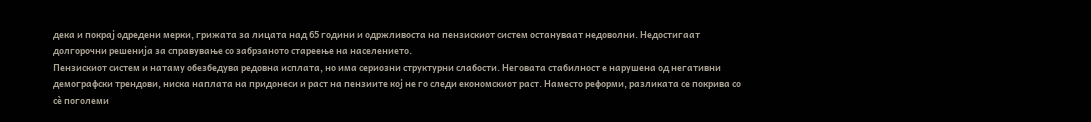дека и покрај одредени мерки, грижата за лицата над 65 години и одржливоста на пензискиот систем остануваат недоволни. Недостигаат долгорочни решенија за справување со забрзаното стареење на населението.
Пензискиот систем и натаму обезбедува редовна исплата, но има сериозни структурни слабости. Неговата стабилност е нарушена од негативни демографски трендови, ниска наплата на придонеси и раст на пензиите кој не го следи економскиот раст. Наместо реформи, разликата се покрива со сè поголеми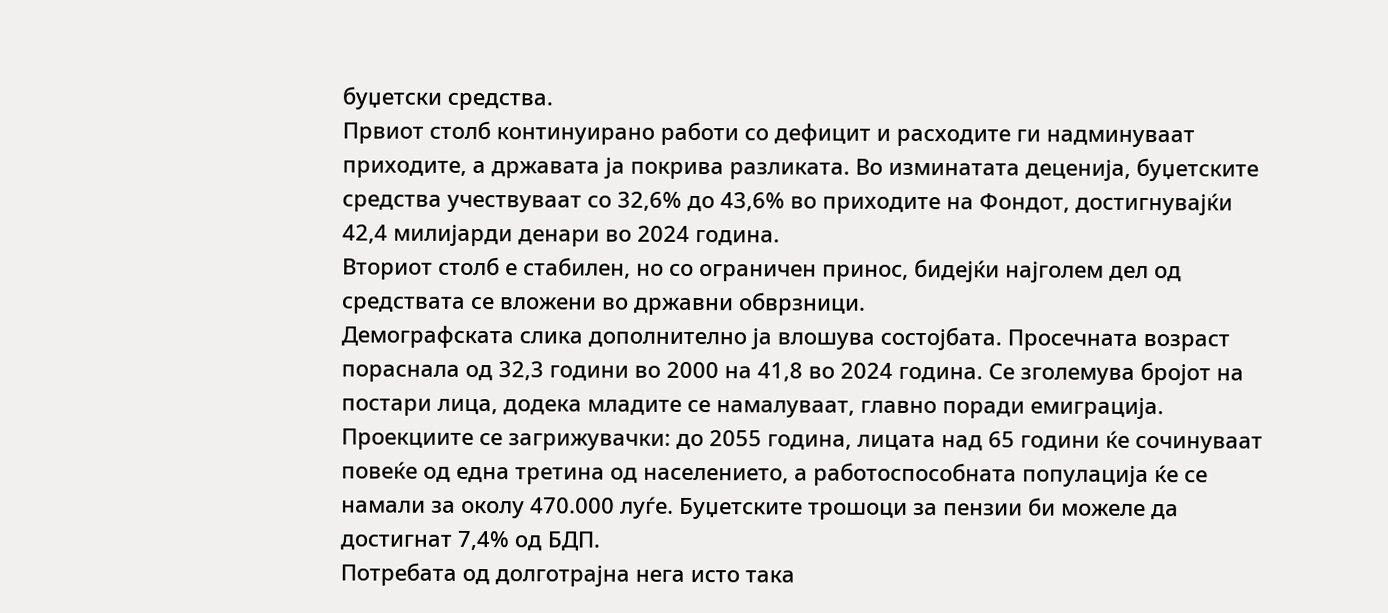буџетски средства.
Првиот столб континуирано работи со дефицит и расходите ги надминуваат приходите, а државата ја покрива разликата. Во изминатата деценија, буџетските средства учествуваат со 32,6% до 43,6% во приходите на Фондот, достигнувајќи 42,4 милијарди денари во 2024 година.
Вториот столб е стабилен, но со ограничен принос, бидејќи најголем дел од средствата се вложени во државни обврзници.
Демографската слика дополнително ја влошува состојбата. Просечната возраст пораснала од 32,3 години во 2000 на 41,8 во 2024 година. Се зголемува бројот на постари лица, додека младите се намалуваат, главно поради емиграција.
Проекциите се загрижувачки: до 2055 година, лицата над 65 години ќе сочинуваат повеќе од една третина од населението, а работоспособната популација ќе се намали за околу 470.000 луѓе. Буџетските трошоци за пензии би можеле да достигнат 7,4% од БДП.
Потребата од долготрајна нега исто така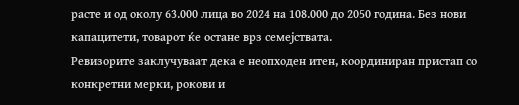расте и од околу 63.000 лица во 2024 на 108.000 до 2050 година. Без нови капацитети, товарот ќе остане врз семејствата.
Ревизорите заклучуваат дека е неопходен итен, координиран пристап со конкретни мерки, рокови и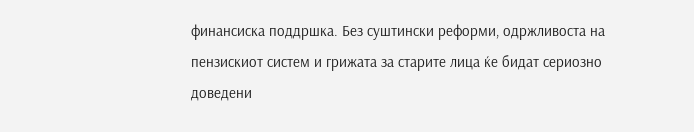финансиска поддршка. Без суштински реформи, одржливоста на пензискиот систем и грижата за старите лица ќе бидат сериозно доведени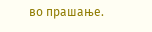во прашање.